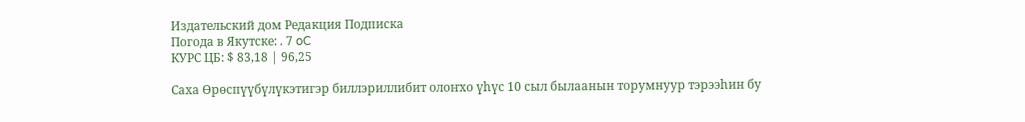Издательский дом Редакция Подписка
Погода в Якутске: . 7 oC
КУРС ЦБ: $ 83,18 | 96,25

Саха Өрөспүүбүлүкэтигэр биллэриллибит олоҥхо үһүс 10 сыл былаанын торумнуур тэрээһин бу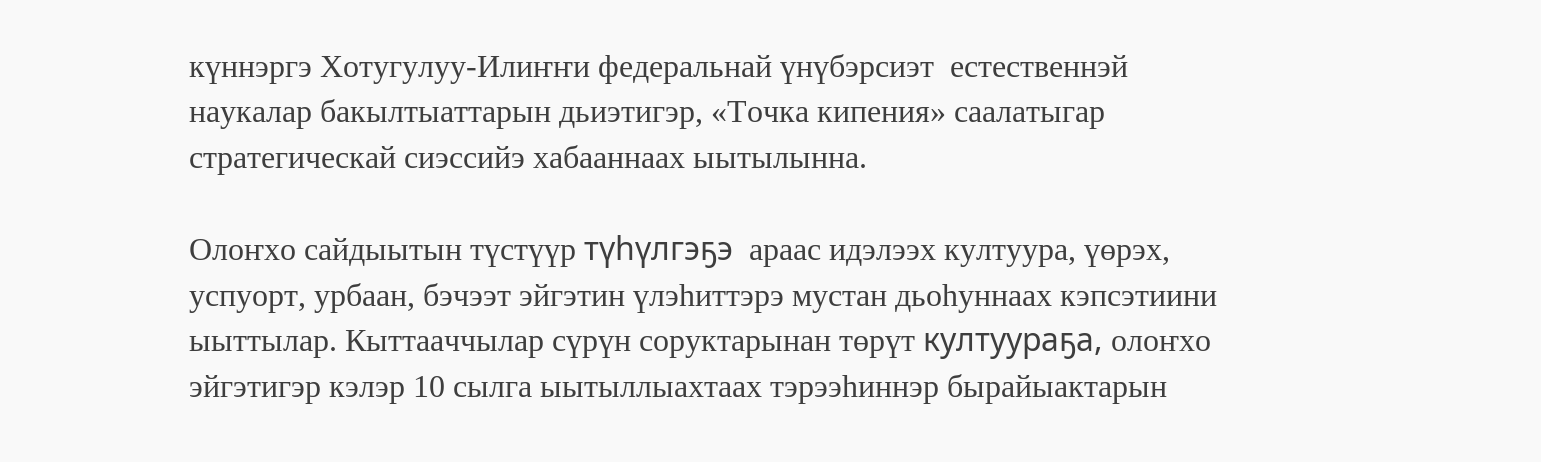күннэргэ Хотугулуу-Илиҥҥи федеральнай үнүбэрсиэт  естественнэй наукалар бакылтыаттарын дьиэтигэр, «Точка кипения» саалатыгар стратегическай сиэссийэ хабааннаах ыытылынна.

Олоҥхо сайдыытын түстүүр түһүлгэҕэ  араас идэлээх култуура, үөрэх, успуорт, урбаан, бэчээт эйгэтин үлэһиттэрэ мустан дьоһуннаах кэпсэтиини ыыттылар. Кыттааччылар сүрүн соруктарынан төрүт култуураҕа, олоҥхо эйгэтигэр кэлэр 10 сылга ыытыллыахтаах тэрээһиннэр бырайыактарын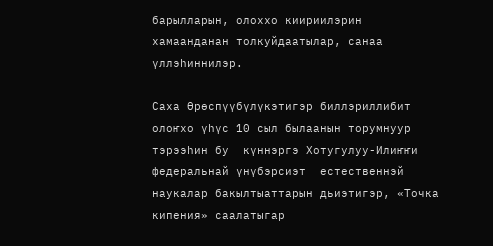барылларын, олоххо киириилэрин хамаанданан толкуйдаатылар, санаа үллэһиннилэр.

Саха Өрөспүүбүлүкэтигэр биллэриллибит олоҥхо үһүс 10 сыл былаанын торумнуур тэрээһин бу  күннэргэ Хотугулуу-Илиҥҥи федеральнай үнүбэрсиэт  естественнэй наукалар бакылтыаттарын дьиэтигэр, «Точка кипения» саалатыгар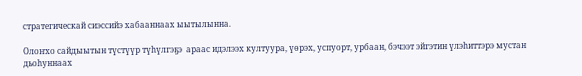стратегическай сиэссийэ хабааннаах ыытылынна.

Олоҥхо сайдыытын түстүүр түһүлгэҕэ  араас идэлээх култуура, үөрэх, успуорт, урбаан, бэчээт эйгэтин үлэһиттэрэ мустан дьоһуннаах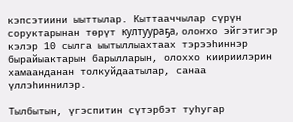кэпсэтиини ыыттылар. Кыттааччылар сүрүн соруктарынан төрүт култуураҕа, олоҥхо эйгэтигэр кэлэр 10 сылга ыытыллыахтаах тэрээһиннэр бырайыактарын барылларын, олоххо киириилэрин хамаанданан толкуйдаатылар, санаа үллэһиннилэр.

Тылбытын, үгэспитин сүтэрбэт туһугар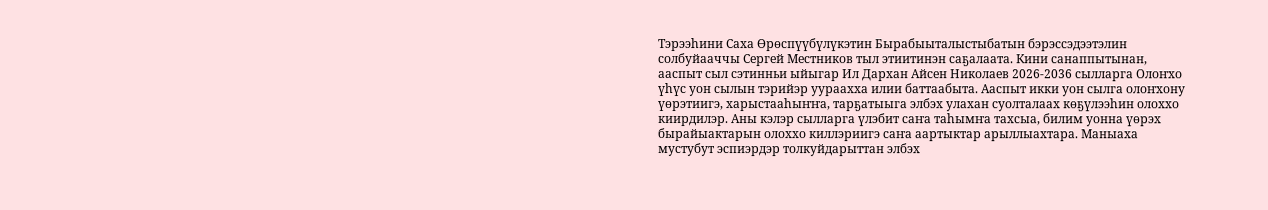Тэрээһини Саха Өрөспүүбүлүкэтин Бырабыыталыстыбатын бэрэссэдээтэлин солбуйааччы Сергей Местников тыл этиитинэн саҕалаата. Кини санаппытынан, ааспыт сыл сэтинньи ыйыгар Ил Дархан Айсен Николаев 2026-2036 сылларга Олоҥхо үһүс уон сылын тэрийэр уураахха илии баттаабыта. Ааспыт икки уон сылга олоҥхону үөрэтиигэ, харыстааһыҥҥа, тарҕатыыга элбэх улахан суолталаах көҕүлээһин олоххо киирдилэр. Аны кэлэр сылларга үлэбит саҥа таһымҥа тахсыа, билим уонна үөрэх бырайыактарын олоххо киллэриигэ саҥа аартыктар арыллыахтара. Маныаха  мустубут эспиэрдэр толкуйдарыттан элбэх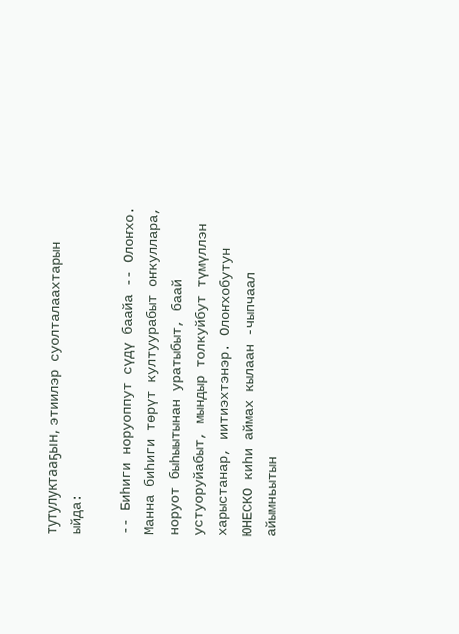тутулуктааҕын, этиилэр суолталаахтарын ыйда:

-- Биһиги норуоппут сүдү баайа -- Олоҥхо. Манна биһиги төрүт култуурабыт оҥкуллара, норуот быһыытынан уратыбыт, баай устуоруйабыт, мындыр толкуйбут түмүллэн харыстанар, иитиэхтэнэр. Олоҥхобутун ЮНЕСКО киһи аймах кылаан -чыпчаал айымньытын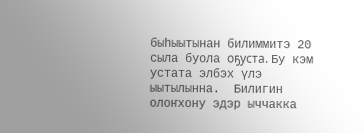быһыытынан билиммитэ 20 сыла буола оҕуста. Бу кэм устата элбэх үлэ ыытылынна.  Билигин олоҥхону эдэр ыччакка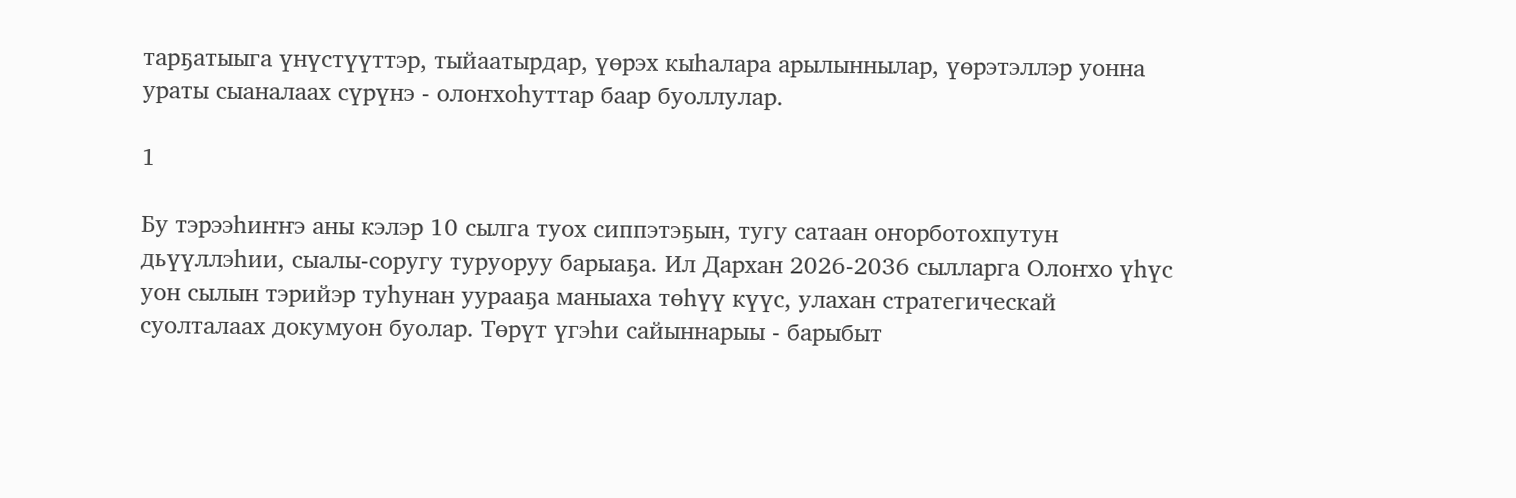тарҕатыыга үнүстүүттэр, тыйаатырдар, үөрэх кыһалара арылыннылар, үөрэтэллэр уонна ураты сыаналаах сүрүнэ - олоҥхоһуттар баар буоллулар.

1

Бу тэрээһиҥҥэ аны кэлэр 10 сылга туох сиппэтэҕын, тугу сатаан оҥорботохпутун дьүүллэһии, сыалы-соругу туруоруу барыаҕа. Ил Дархан 2026-2036 сылларга Олоҥхо үһүс уон сылын тэрийэр туһунан уурааҕа маныаха төһүү күүс, улахан стратегическай суолталаах докумуон буолар. Төрүт үгэһи сайыннарыы - барыбыт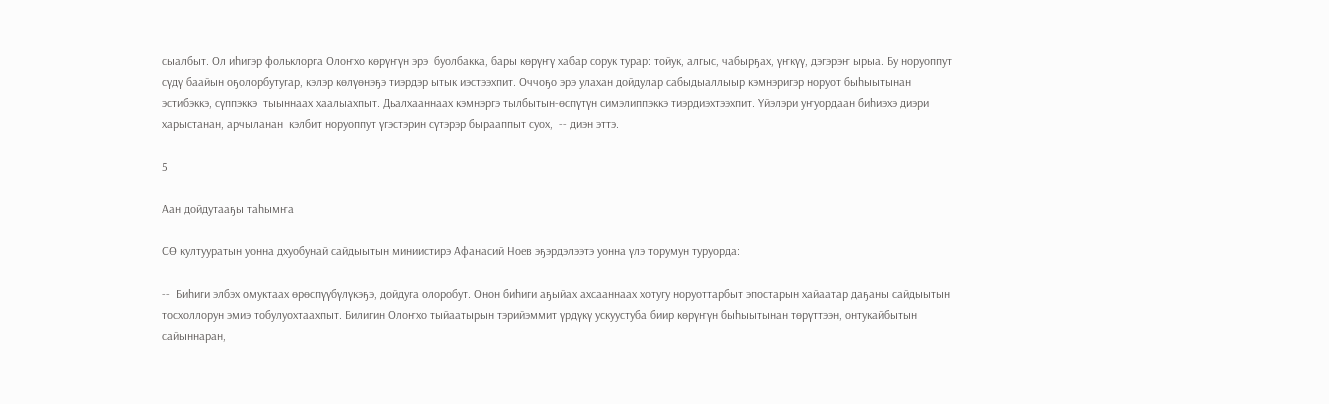сыалбыт. Ол иһигэр фольклорга Олоҥхо көрүҥүн эрэ  буолбакка, бары көрүҥү хабар сорук турар: тойук, алгыс, чабырҕах, үҥкүү, дэгэрэҥ ырыа. Бу норуоппут сүдү баайын оҕолорбутугар, кэлэр көлүөнэҕэ тиэрдэр ытык иэстээхпит. Оччоҕо эрэ улахан дойдулар сабыдыаллыыр кэмнэригэр норуот быһыытынан эстибэккэ, сүппэккэ  тыыннаах хаалыахпыт. Дьалхааннаах кэмнэргэ тылбытын-өспүтүн симэлиппэккэ тиэрдиэхтээхпит. Үйэлэри уҥуордаан биһиэхэ диэри харыстанан, арчыланан  кэлбит норуоппут үгэстэрин сүтэрэр бырааппыт суох,  -- диэн эттэ.

5

Аан дойдутааҕы таһымҥа

СӨ култууратын уонна дхуобунай сайдыытын миниистирэ Афанасий Ноев эҕэрдэлээтэ уонна үлэ торумун туруорда:

--  Биһиги элбэх омуктаах өрөспүүбүлүкэҕэ, дойдуга олоробут. Онон биһиги аҕыйах ахсааннаах хотугу норуоттарбыт эпостарын хайаатар даҕаны сайдыытын тосхоллорун эмиэ тобулуохтаахпыт. Билигин Олоҥхо тыйаатырын тэрийэммит үрдүкү ускуустуба биир көрүҥүн быһыытынан төрүттээн, онтукайбытын сайыннаран,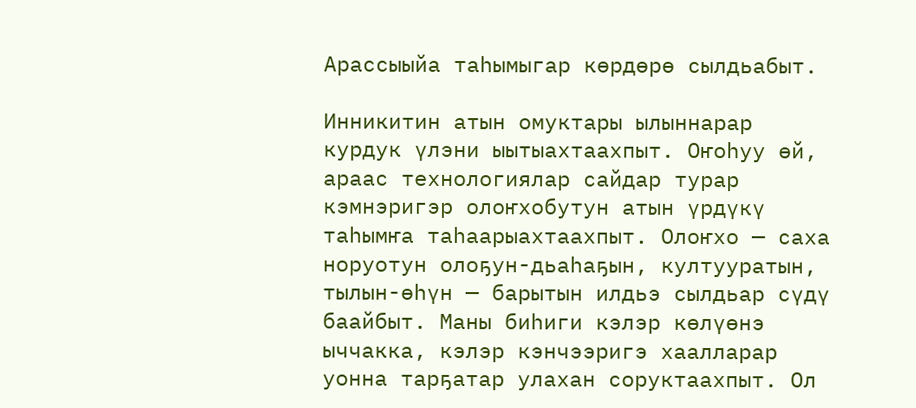Арассыыйа таһымыгар көрдөрө сылдьабыт.

Инникитин атын омуктары ылыннарар курдук үлэни ыытыахтаахпыт. Оҥоһуу өй, араас технологиялар сайдар турар кэмнэригэр олоҥхобутун атын үрдүкү таһымҥа таһаарыахтаахпыт. Олоҥхо — саха норуотун олоҕун-дьаһаҕын, култууратын, тылын-өһүн — барытын илдьэ сылдьар сүдү баайбыт. Маны биһиги кэлэр көлүөнэ ыччакка, кэлэр кэнчээригэ хаалларар уонна тарҕатар улахан соруктаахпыт. Ол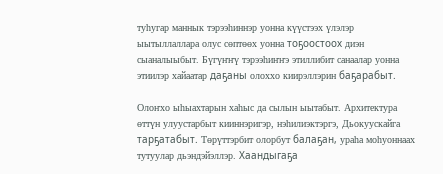туһугар маннык тэрээһиннэр уонна күүстээх үлэлэр ыытыллаллара олус сөптөөх уонна тоҕоостоох диэн сыаналыыбыт. Бүгүҥҥү тэрээһиҥҥэ этиллибит санаалар уонна этиилэр хайаатар даҕаны олоххо киирэллэрин баҕарабыт.

Олоҥхо ыһыахтарын хаһыс да сылын ыытабыт. Архитектура өттүн улуустарбыт кииннэригэр, нэһилиэктэргэ, Дьокуускайга тарҕатабыт. Төрүттэрбит олорбут балаҕан, ураһа моһуоннаах тутуулар дьэндэйэллэр. Хаандыгаҕа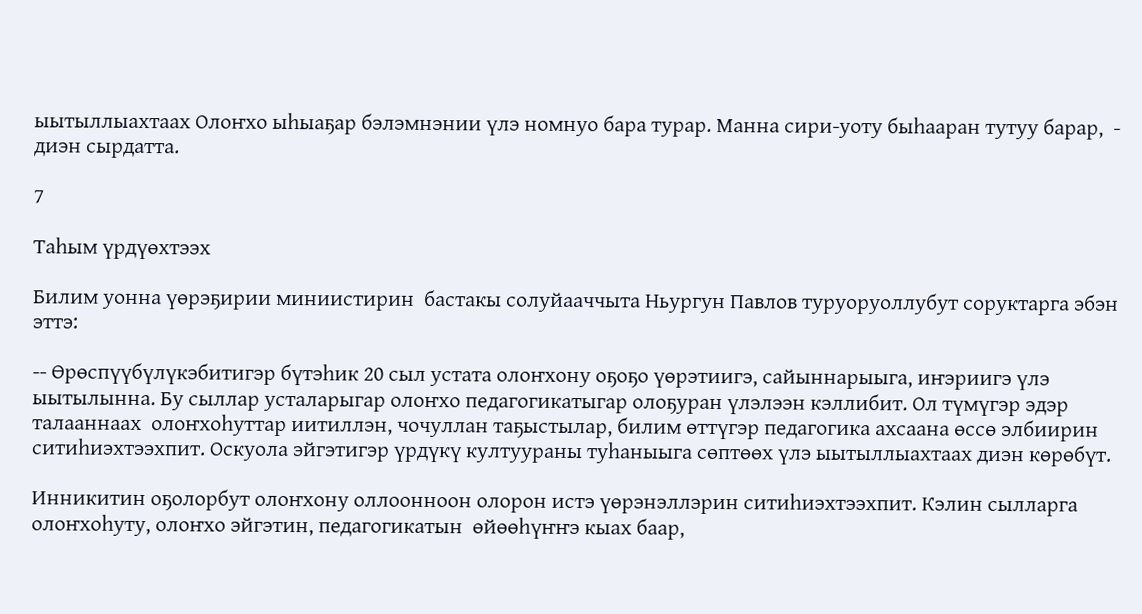ыытыллыахтаах Олоҥхо ыһыаҕар бэлэмнэнии үлэ номнуо бара турар. Манна сири-уоту быһааран тутуу барар,  - диэн сырдатта.

7

Таһым үрдүөхтээх

Билим уонна үөрэҕирии миниистирин  бастакы солуйааччыта Ньургун Павлов туруоруоллубут соруктарга эбэн эттэ:

-- Өрөспүүбүлүкэбитигэр бүтэһик 20 сыл устата олоҥхону оҕоҕо үөрэтиигэ, сайыннарыыга, иҥэриигэ үлэ ыытылынна. Бу сыллар усталарыгар олоҥхо педагогикатыгар олоҕуран үлэлээн кэллибит. Ол түмүгэр эдэр талааннаах  олоҥхоһуттар иитиллэн, чочуллан таҕыстылар, билим өттүгэр педагогика ахсаана өссө элбиирин ситиһиэхтээхпит. Оскуола эйгэтигэр үрдүкү култуураны туһаныыга сөптөөх үлэ ыытыллыахтаах диэн көрөбүт.

Инникитин оҕолорбут олоҥхону оллоонноон олорон истэ үөрэнэллэрин ситиһиэхтээхпит. Кэлин сылларга  олоҥхоһуту, олоҥхо эйгэтин, педагогикатын  өйөөһүҥҥэ кыах баар,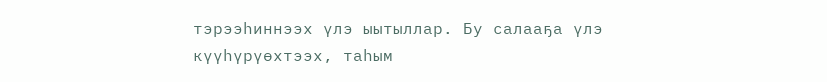тэрээһиннээх үлэ ыытыллар. Бу салааҕа үлэ күүһүрүөхтээх, таһым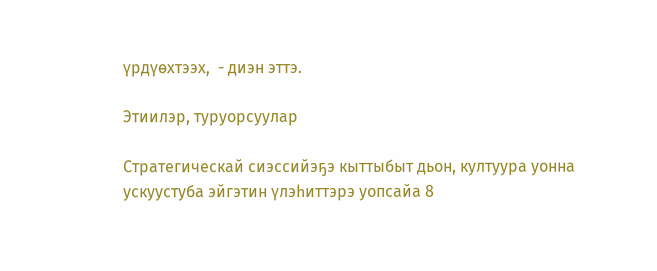үрдүөхтээх,  - диэн эттэ.

Этиилэр, туруорсуулар

Стратегическай сиэссийэҕэ кыттыбыт дьон, култуура уонна ускуустуба эйгэтин үлэһиттэрэ уопсайа 8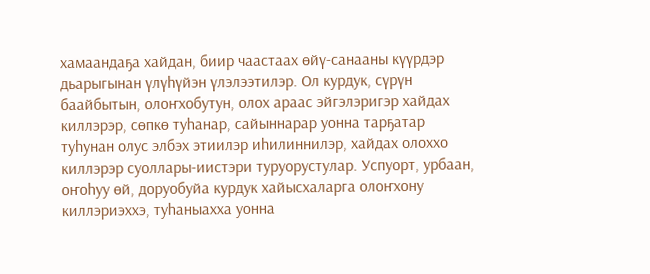хамаандаҕа хайдан, биир чаастаах өйү-санааны күүрдэр дьарыгынан үлүһүйэн үлэлээтилэр. Ол курдук, сүрүн баайбытын, олоҥхобутун, олох араас эйгэлэригэр хайдах киллэрэр, сөпкө туһанар, сайыннарар уонна тарҕатар туһунан олус элбэх этиилэр иһилиннилэр, хайдах олоххо киллэрэр суоллары-иистэри туруорустулар. Успуорт, урбаан, оҥоһуу өй, доруобуйа курдук хайысхаларга олоҥхону киллэриэххэ, туһаныахха уонна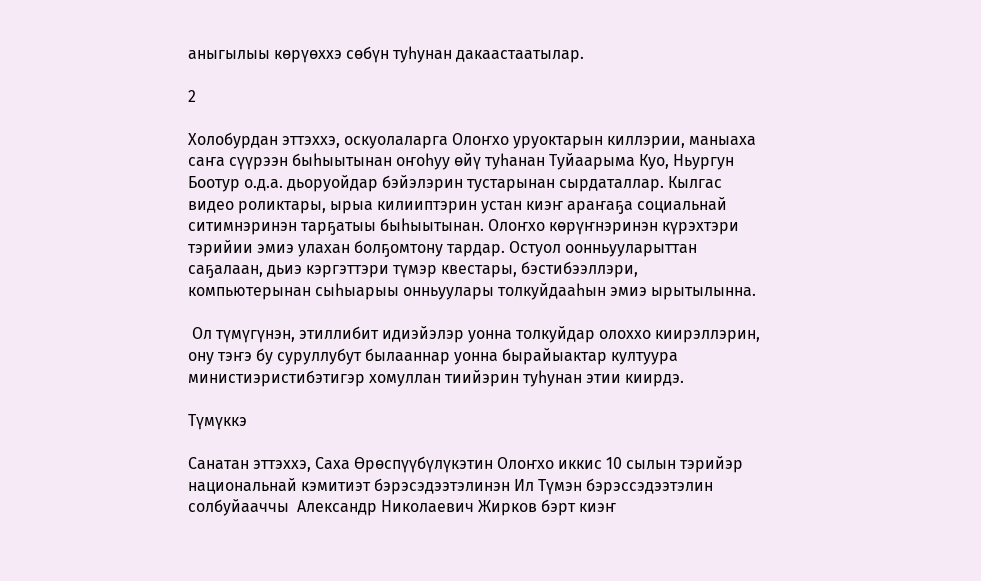аныгылыы көрүөххэ сөбүн туһунан дакаастаатылар.

2

Холобурдан эттэххэ, оскуолаларга Олоҥхо уруоктарын киллэрии, маныаха саҥа сүүрээн быһыытынан оҥоһуу өйү туһанан Туйаарыма Куо, Ньургун Боотур о.д.а. дьоруойдар бэйэлэрин тустарынан сырдаталлар. Кылгас видео роликтары, ырыа килииптэрин устан киэҥ араҥаҕа социальнай ситимнэринэн тарҕатыы быһыытынан. Олоҥхо көрүҥнэринэн күрэхтэри тэрийии эмиэ улахан болҕомтону тардар. Остуол оонньууларыттан саҕалаан, дьиэ кэргэттэри түмэр квестары, бэстибээллэри, компьютерынан сыһыарыы онньуулары толкуйдааһын эмиэ ырытылынна.

 Ол түмүгүнэн, этиллибит идиэйэлэр уонна толкуйдар олоххо киирэллэрин, ону тэҥэ бу суруллубут былааннар уонна бырайыактар култуура министиэристибэтигэр хомуллан тиийэрин туһунан этии киирдэ.

Түмүккэ

Санатан эттэххэ, Саха Өрөспүүбүлүкэтин Олоҥхо иккис 10 сылын тэрийэр национальнай кэмитиэт бэрэсэдээтэлинэн Ил Түмэн бэрэссэдээтэлин солбуйааччы  Александр Николаевич Жирков бэрт киэҥ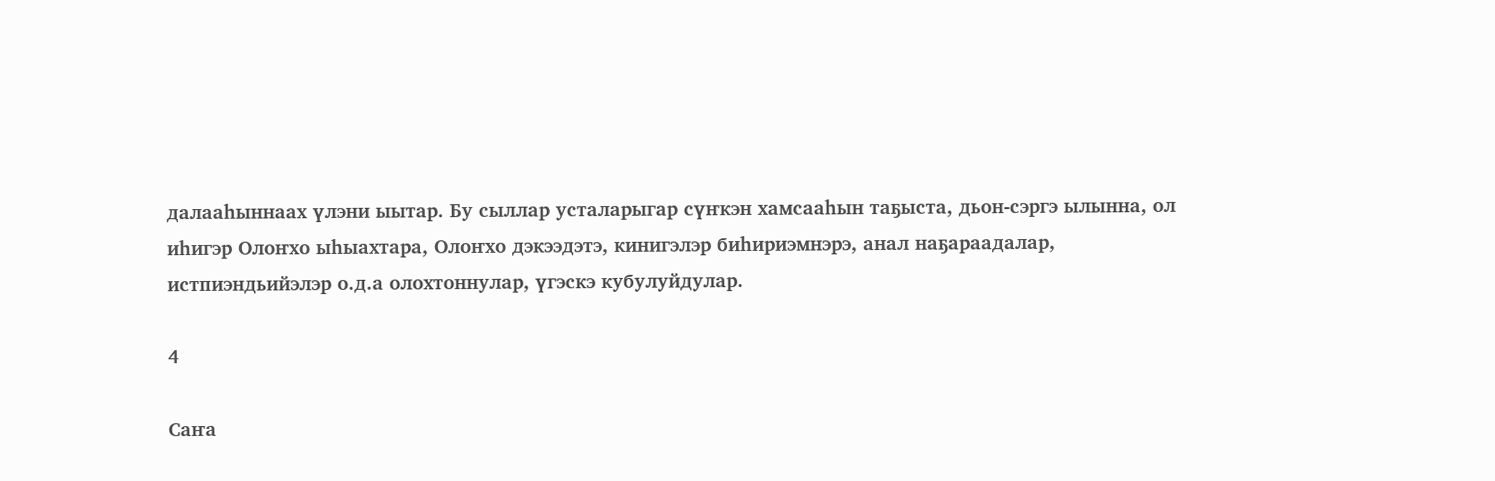далааһыннаах үлэни ыытар. Бу сыллар усталарыгар сүҥкэн хамсааһын таҕыста, дьон-сэргэ ылынна, ол иһигэр Олоҥхо ыһыахтара, Олоҥхо дэкээдэтэ, кинигэлэр биһириэмнэрэ, анал наҕараадалар, истпиэндьийэлэр о.д.а олохтоннулар, үгэскэ кубулуйдулар.

4

Саҥа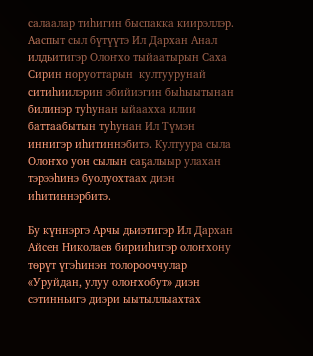салаалар тиһигин быспакка киирэллэр.  Ааспыт сыл бүтүүтэ Ил Дархан Анал илдьитигэр Олоҥхо тыйаатырын Саха Сирин норуоттарын  култуурунай ситиһиилэрин эбийиэгин быһыытынан билинэр туһунан ыйаахха илии баттаабытын туһунан Ил Түмэн иннигэр иһитиннэбитэ. Култуура сыла Олоҥхо уон сылын саҕалыыр улахан тэрээһинэ буолуохтаах диэн иһитиннэрбитэ.

Бу күннэргэ Арчы дьиэтигэр Ил Дархан Айсен Николаев бирииһигэр олоҥхону төрүт үгэһинэн толорооччулар «Уруйдан, улуу олоҥхобут» диэн  сэтинньигэ диэри ыытыллыахтах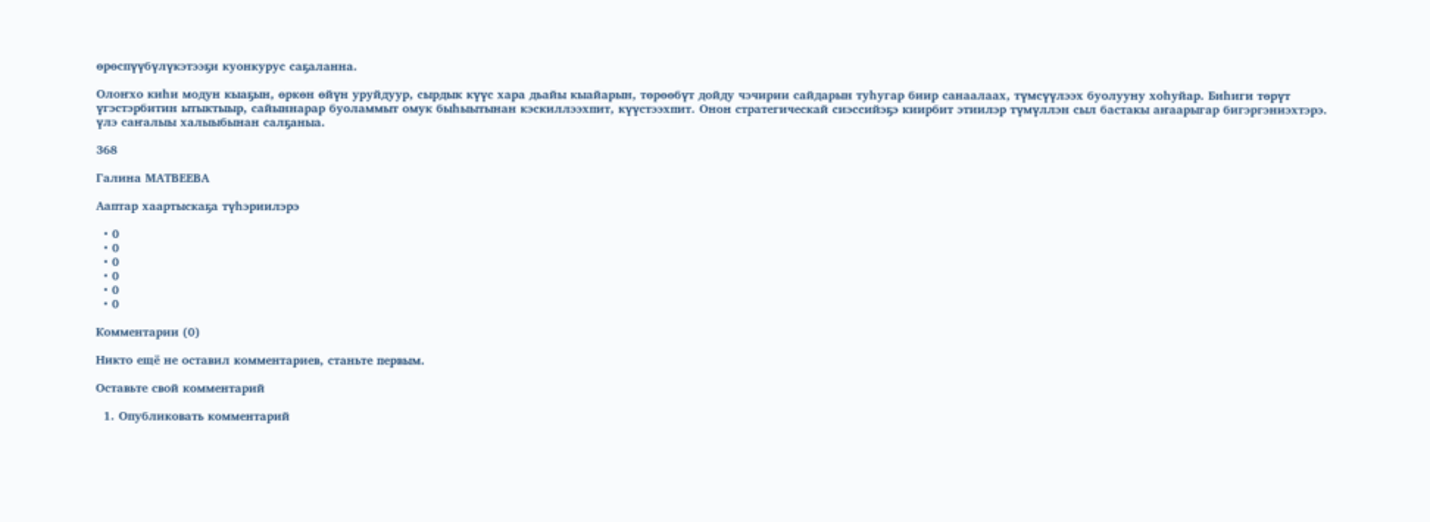өрөспүүбүлүкэтээҕи куонкурус саҕаланна.

Олоҥхо киһи модун кыаҕын, өркөн өйүн уруйдуур, сырдык күүс хара дьайы кыайарын, төрөөбүт дойду чэчирии сайдарын туһугар биир санаалаах, түмсүүлээх буолууну хоһуйар. Биһиги төрүт үгэстэрбитин ытыктыыр, сайыннарар буоламмыт омук быһыытынан кэскиллээхпит, күүстээхпит. Онон стратегическай сиэссийэҕэ киирбит этиилэр түмүллэн сыл бастакы аҥаарыгар бигэргэниэхтэрэ. үлэ саҥалыы халыыбынан салҕаныа.

368

Галина МАТВЕЕВА

Ааптар хаартыскаҕа түһэриилэрэ

  • 0
  • 0
  • 0
  • 0
  • 0
  • 0

Комментарии (0)

Никто ещё не оставил комментариев, станьте первым.

Оставьте свой комментарий

  1. Опубликовать комментарий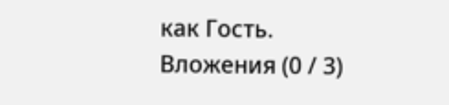как Гость.
Вложения (0 / 3)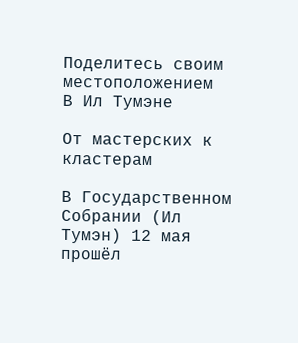Поделитесь своим местоположением
В Ил Тумэне

От мастерских к кластерам

В Государственном Собрании (Ил Тумэн) 12 мая прошёл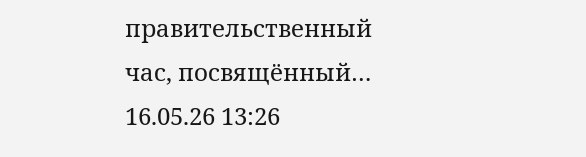правительственный час, посвящённый…
16.05.26 13:26